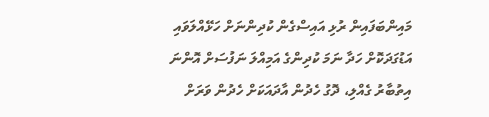މައިންބަފައިން ރުޅި އައިސްގެން ކުދިންނަށް ހަޅޭއްލަވައި އަޑުގަދަކޮށް ހަދާ ނަމަ ކުދިންގެ އަމިއްލަ ނަފުސަށް އޮންނަ އިތުބާރު ގެއްލި، ދޮގު ހެދުން އާދައަކަށް ހެދުން ވަރަށް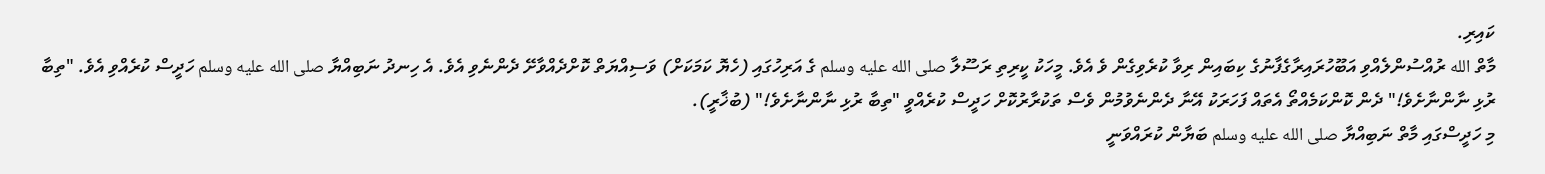ކައިރި.
މާތް الله ރުއްސުންލެއްވި އަބޫހުރައިރާގެފާނުގެ ކިބައިން ރިވާ ކުރެވިގެން ވެ އެވެ. މީހަކު ކީރިތި ރަސޫލާ صلى الله عليه وسلم ގެ އަރިހުގައި (ހެޔޮ ކަމަކަށް) ވަސިއްޔަތް ކޮށްދެއްވާށޭ ދެންނެވި އެވެ. އެ ހިނދު ނަބިއްޔާ صلى الله عليه وسلم ހަދީސް ކުރެއްވި އެވެ. "ތިބާ ރުޅި ނާންނާށެވެ!" ދެން ކޮންކަމެއްތޯ އެތައް ފަހަރަކު އޭނާ ދެންނެވުމުން ވެސް ތަކުރާރުކޮށް ހަދީސް ކުރެއްވީ "ތިބާ ރުޅި ނާންނާށެވެ!" (ބުޚާރީ).
މި ހަދީސްގައި މާތް ނަބިއްޔާ صلى الله عليه وسلم ބަޔާން ކުރައްވަނީ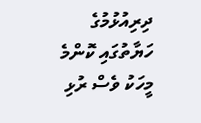ދިރިއުޅުމުގެ ހަޔާތުގައި ކޮންމެ މީހަކު ވެސް ރުޅި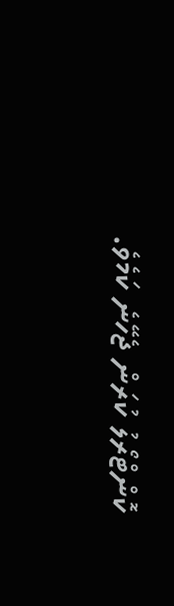ކޮންޓްރޯލު ކުރަން ޖެހޭނެ ކަމެވެ.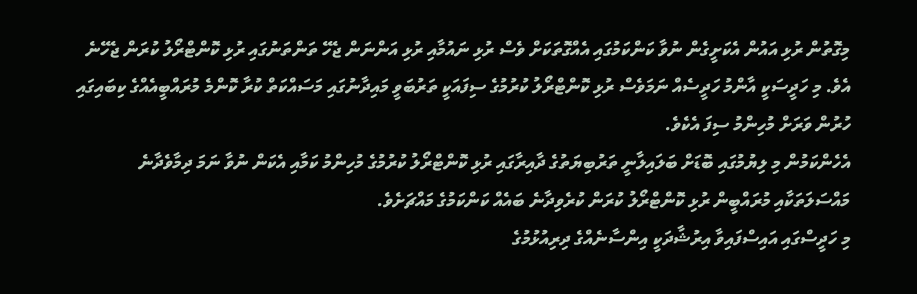މިގޮތުން ރުޅި އައުން އެކަށީގެން ނުވާ ކަންކަމުގައި އެއްގޮތަކަށް ވެސް ރުޅި ނައުމާއި ރުޅި އަންނަން ޖެހޭ ތަންތަނުގައި ރުޅި ކޮންޓްރޯލު ކުރަން ޖެހޭނެ އެވެ. މި ހަދީސަކީ އާންމު ހަދީސެއް ނަމަވެސް ރުޅި ކޮންޓްރޯލު ކުރުމުގެ ސިފައަކީ ތަރުބަވީ މައިދާނުގައި މަސައްކަތް ކުރާ ކޮންމެ މުރައްބީއެއްގެ ކިބައިގައި ހުރުން ވަރަށް މުހިންމު ސިފަ އެކެވެ.
އެހެންކަމުން މި ލިޔުމުގައި ބޮޑަށް ބަލައިލާނީ ތަރުބިޔަތުގެ ދާއިރާގައި ރުޅި ކޮންޓްރޯލު ކުރުމުގެ މުހިންމު ކަމާއި އެކަން ނުވާ ނަމަ ދިމާވެދާނެ މައްސަލަތަކާއި މުރައްބީން ރުޅި ކޮންޓްރޯލު ކުރަން ކުރެވިދާނެ ބައެއް ކަންކަމުގެ މައްޗަށެވެ.
މި ހަދީސްގައި އައިސްފައިވާ އިރުޝާދަކީ އިންސާނެއްގެ ދިރިއުޅުމުގެ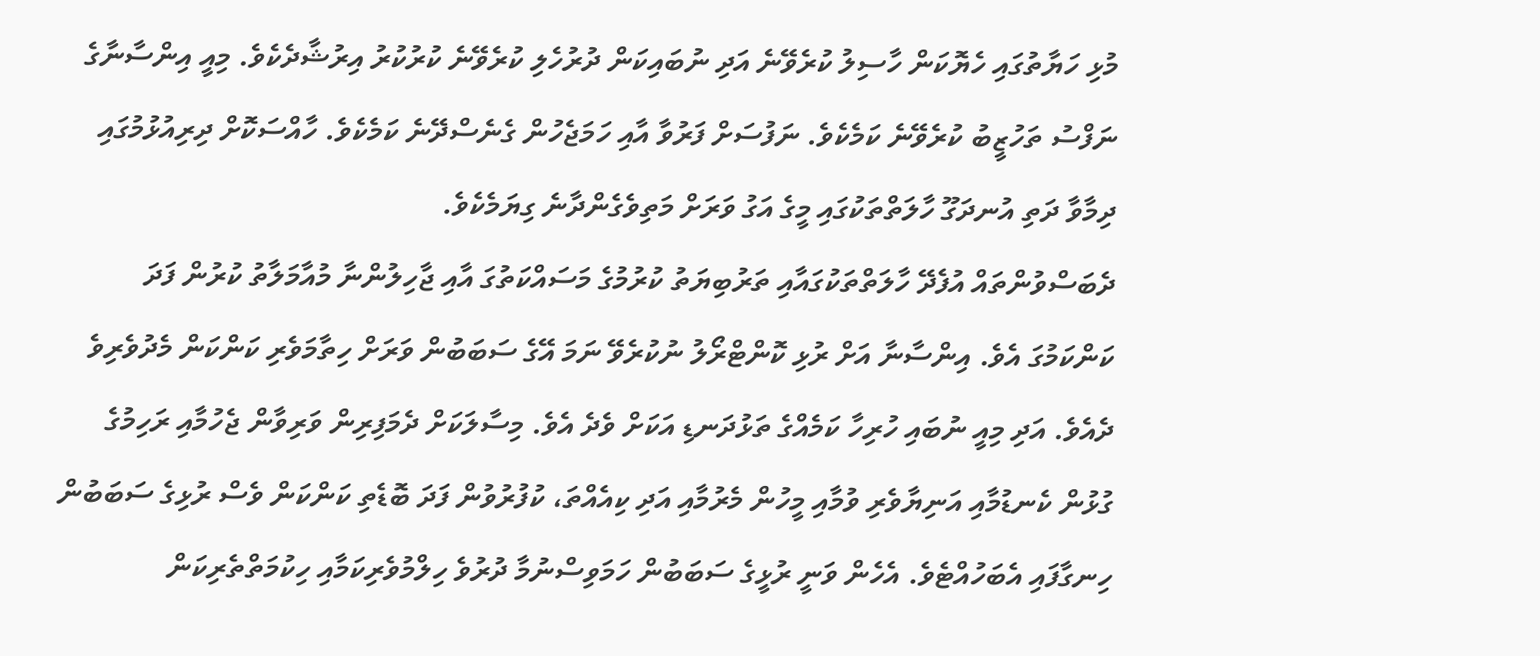މުޅި ހަޔާތުގައި ހެޔޮކަން ހާސިލު ކުރެވޭނެ އަދި ނުބައިކަން ދުރުހެލި ކުރެވޭނެ ކުރުކުރު އިރުޝާދެކެވެ. މިއީ އިންސާނާގެ ނަފްސު ތަހުޒީބު ކުރެވޭނެ ކަމެކެވެ. ނަފުސަށް ފަރުވާ އާއި ހަމަޖެހުން ގެނެސްދޭނެ ކަމެކެވެ. ހާއްސަކޮށް ދިރިއުޅުމުގައި ދިމާވާ ދަތި އުނދަގޫ ހާލަތްތަކުގައި މީގެ އަގު ވަރަށް މަތިވެގެންދާނެ ގިޔަމެކެވެ.
ދެބަސްވުންތައް އުފެދޭ ހާލަތްތަކުގައާއި ތަރުބިޔަތު ކުރުމުގެ މަސައްކަތުގަ އާއި ޖާހިލުންނާ މުއާމަލާތު ކުރުން ފަދަ ކަންކަމުގަ އެވެ. އިންސާނާ އަށް ރުޅި ކޮންޓްރޯލު ނުކުރެވޭ ނަމަ އޭގެ ސަބަބުން ވަރަށް ހިތާމަވެރި ކަންކަން މެދުވެރިވެ ދެއެވެ. އަދި މިއީ ނުބައި ހުރިހާ ކަމެއްގެ ތަޅުދަނޑި އަކަށް ވެދެ އެވެ. މިސާލަކަށް ދެމަފިރިން ވަރިވާން ޖެހުމާއި ރަހިމުގެ ގުޅުން ކެނޑުމާއި އަނިޔާވެރި ވުމާއި މީހުން މެރުމާއި އަދި ކިއެއްތަ، ކުފުރުވުން ފަދަ ބޮޑެތި ކަންކަން ވެސް ރުޅިގެ ސަބަބުން ހިނގާފައި އެބަހުއްޓެވެ. އެހެން ވަނީ ރުޅީގެ ސަބަބުން ހަމަވިސްނުމާ ދުރުވެ ހިލްމުވެރިކަމާއި ހިކުމަތްތެރިކަން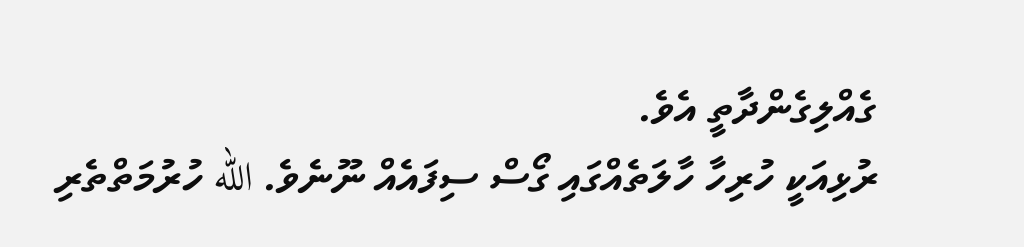ގެއްލިގެންދާތީ އެވެ.
ރުޅިއަކީ ހުރިހާ ހާލަތެއްގައި ގޯސް ސިފައެއް ނޫނެވެ. الله ހުރުމަތްތެރި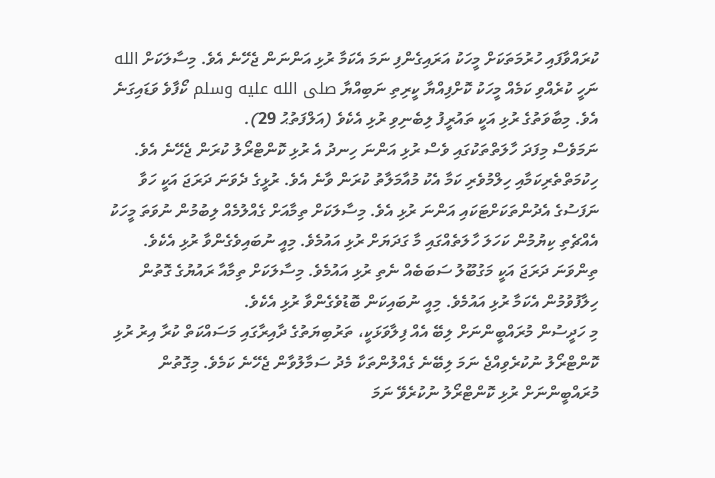ކުރައްވާފައި ހުރުމަތަކަށް މީހަކު އަރައިގެންފި ނަމަ އެކަމާ ރުޅި އަންނަން ޖެހޭނެ އެވެ. މިސާލަކަށް الله ނަހީ ކުރެއްވި ކަމެއް މީހަކު ކޮށްފިއްޔާ ކީރިތި ނަބިއްޔާ صلى الله عليه وسلم ކޯފާވެ ވަޑައިގަނެ އެވެ. މިބާވަތުގެ ރުޅި އަކީ ތައުރީފު ލިބެނިވި ރުޅި އެކެވެ (އަލްފަތުޙު 29).
ނަމަވެސް މިފަދަ ހާލަތްތަކުގައި ވެސް ރުޅި އަންނަ ހިނދު އެ ރުޅި ކޮންޓްރޯލު ކުރަން ޖެހޭނެ އެވެ. ހިކުމަތްތެރިކަމާއި ހިލްމުވެރި ކަމާ އެކު މުއާމަލާތު ކުރަން ވާނެ އެވެ. ރުޅީގެ ދެވަނަ ދަރަޖަ އަކީ ހަވާ ނަފަސުގެ އެދުންތަކަށްޓަކައި އަންނަ ރުޅި އެވެ. މިސާލަކަށް ތިމާއަށް ގެއްލުމެއް ލިބުމުން ނުވަތަ މީހަކު އެއްޗެތި ކިޔުމުން ކަހަލަ ހާލަތެއްގައި މާ ގަދަޔަށް ރުޅި އައުމެވެ. މިއީ ނުބައިވެގެންވާ ރުޅި އެކެވެ. ތިންވަނަ ދަރަޖަ އަކީ މަގުބޫލު ސަބަބެއް ނެތި ރުޅި އައުމެވެ. މިސާލަކަށް ތިމާއާ ރައުޔުގެ ގޮތުން ހިލާފުވުމުން އެކަމާ ރުޅި އައުމެވެ. މިއީ ނުބައިކަން ބޮޑުވެގެންވާ ރުޅި އެކެވެ.
މި ހަދީސުން މުރައްބީންނަށް ލިބޭ އެއް ފިލާވަޅަކީ، ތަރުބިޔަތުގެ ދާއިރާގައި މަސައްކަތް ކުރާ އިރު ރުޅި ކޮންޓްރޯލު ނުކުރެވިއްޖެ ނަމަ ލިބޭނެ ގެއްލުންތަކާ މެދު ސަމާލުވާން ޖެހޭނެ ކަމެވެ. މިގޮތުން މުރައްބީންނަށް ރުޅި ކޮންޓްރޯލު ނުކުރެވޭ ނަމަ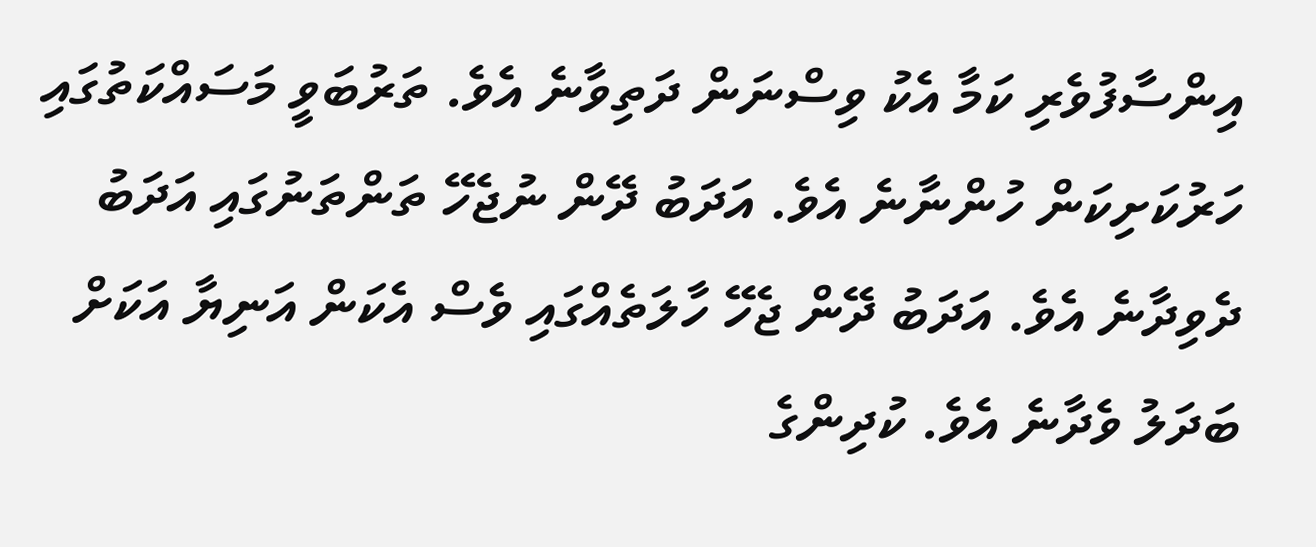އިންސާފުވެރި ކަމާ އެކު ވިސްނަން ދަތިވާނެ އެވެ. ތަރުބަވީ މަސައްކަތުގައި ހަރުކަށިކަން ހުންނާނެ އެވެ. އަދަބު ދޭން ނުޖެހޭ ތަންތަނުގައި އަދަބު ދެވިދާނެ އެވެ. އަދަބު ދޭން ޖެހޭ ހާލަތެއްގައި ވެސް އެކަން އަނިޔާ އަކަށް ބަދަލު ވެދާނެ އެވެ. ކުދިންގެ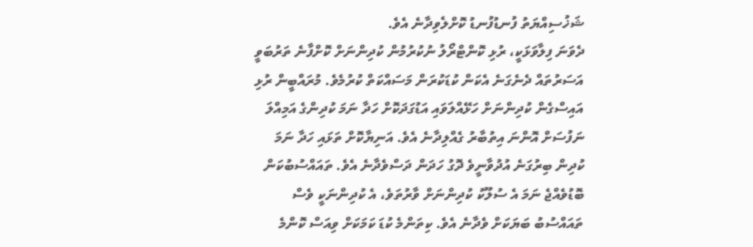ޝަޚުސިއްޔަތު ފުނޑުފުނޑު ކޮށްލެވިދާނެ އެވެ.
ދެވަނަ ފިލާވަޅަކީ، ރުޅި ކޮންޓްރޯލު ނުކުރުމުން ކުދިންނަށް ކޮށްފާނެ ތަރުބަވީ އަސަރުތައް ދެނެގަނެ އެކަން ކުޑަކުރަން މަސައްކަތް ކުރުމެވެ. މުރައްބީން ރުޅި އައިސްގެން ކުދިންނަށް ހަޅޭއްލަވައި އަޑުގަދަކޮށް ހަދާ ނަމަ ކުދިންގެ އަމިއްލަ ނަފުސަށް އޮންނަ އިތުބާރު ގެއްލިދާނެ އެވެ. އަނިޔާކޮށް ތަޅައި ހަދާ ނަމަ ކުދިން ބިރުގަނެ އުދުވާނީވެ ދޮގު ހަދަން ދަސްވެދާނެ އެވެ. ތައައްސުބުކަން ބޮޑުވެއްޖެ ނަމަ އެ ސުލޫކު ކުދިންނަށް ވާރުތަވެ، އެ ކުދިންނަކީ ވެސް ތައައްސުބު ބަޔަކަށް ވެދާނެ އެވެ. ކިތަންމެ ކުޑަ ކަމަކަށް ވިއަސް ކޮންމެ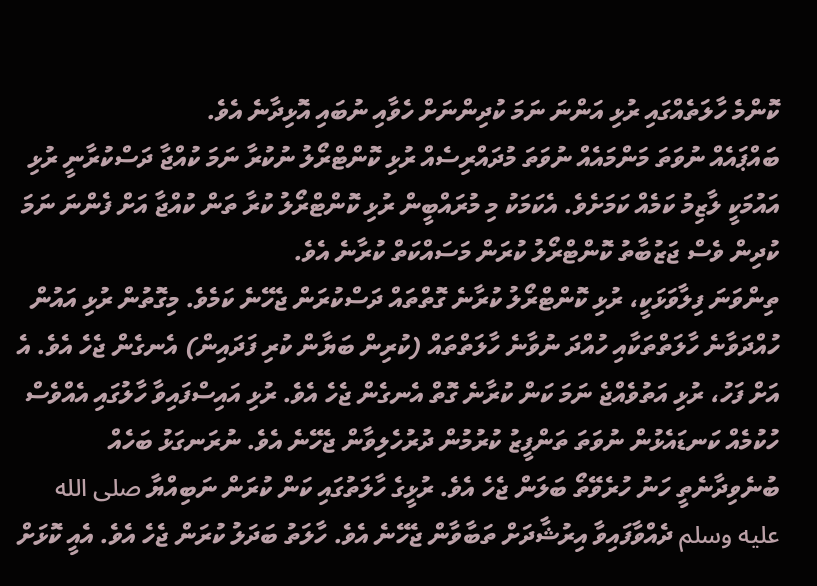ކޮންމެ ހާލަތެއްގައި ރުޅި އަންނަ ނަމަ ކުދިންނަށް ހެވާއި ނުބައި އޮޅިދާނެ އެވެ.
ބައްޕައެއް ނުވަތަ މަންމައެއް ނުވަތަ މުދައްރިސެއް ރުޅި ކޮންޓްރޯލު ނުކުރާ ނަމަ ކުއްޖާ ދަސްކުރާނީ ރުޅި އައުމަކީ ލާޒިމު ކަމެއް ކަމަށެވެ. އެކަމަކު މި މުރައްބީން ރުޅި ކޮންޓްރޯލު ކުރާ ތަން ކުއްޖާ އަށް ފެންނަ ނަމަ ކުދިން ވެސް ޖަޒުބާތު ކޮންޓްރޯލު ކުރަން މަސައްކަތް ކުރާނެ އެވެ.
ތިންވަނަ ފިލާވަޅަކީ، ރުޅި ކޮންޓްރޯލު ކުރާނެ ގޮތްތައް ދަސްކުރަން ޖެހޭނެ ކަމެވެ. މިގޮތުން ރުޅި އައުން ހުއްދަވާނެ ހާލަތްތަކާއި ހުއްދަ ނުވާނެ ހާލަތްތައް (ކުރިން ބަޔާން ކުރި ފަދައިން) އެނގެން ޖެހެ އެވެ. އެ އަށް ފަހު، ރުޅި އަތުވެއްޖެ ނަމަ ކަން ކުރާނެ ގޮތް އެނގެން ޖެހެ އެވެ. ރުޅި އައިސްފައިވާ ހާލުގައި އެއްވެސް ހުކުމެއް ކަނޑައެޅުން ނުވަތަ ތަންފީޒު ކުރުމުން ދުރުހެލިވާން ޖެހޭނެ އެވެ. ނުރަނގަޅު ބަހެއް ބުނެވިދާނެތީ ހަނު ހުރެވޭތޯ ބަލަން ޖެހެ އެވެ. ރުޅީގެ ހާލަތުގައި ކަން ކުރަން ނަބިއްޔާ صلى الله عليه وسلم ދެއްވާފައިވާ އިރުޝާދަށް ތަބާވާން ޖެހޭނެ އެވެ. ހާލަތު ބަދަލު ކުރަން ޖެހެ އެވެ. އެއީ ކޮޅަށް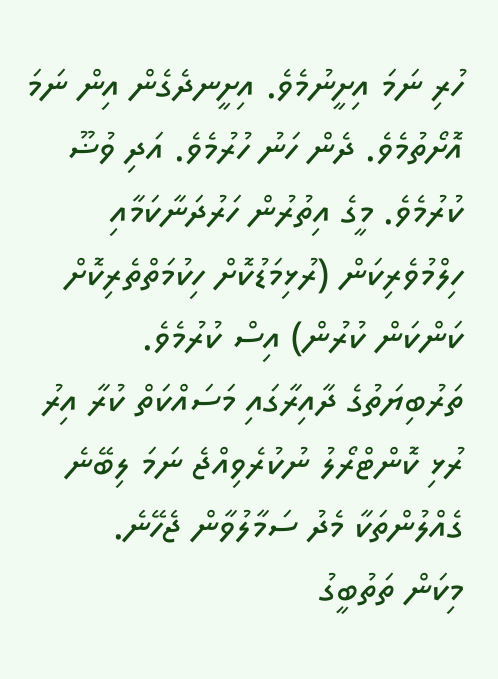ހުރި ނަމަ އިށީނުމެވެ. އިށީނދެގެން އިން ނަމަ އޮށޯތުމެވެ. ދެން ހަނު ހުރުމެވެ. އަދި ވުޟޫ ކުރުމެވެ. މީގެ އިތުރުން ހަރުދަނާކަމާއި ހިލްމުވެރިކަން (ރުޅިމަޑުކޮށް ހިކުމަތްތެރިކޮށް ކަންކަން ކުރުން) އިސް ކުރުމެވެ.
ތަރުބިޔަތުގެ ދާއިރާގައި މަސައްކަތް ކުރާ އިރު ރުޅި ކޮންޓްރޯލު ނުކުރެވިއްޖެ ނަމަ ލިބޭނެ ގެއްލުންތަކާ މެދު ސަމާލުވާން ޖެހޭނެ.
މިކަން ތަތުބީގު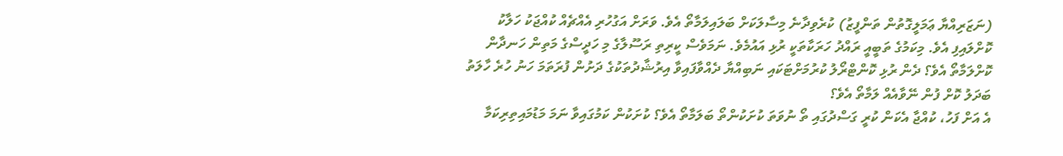(ނަޒަރިއްޔާ ޢަމަލީގޮތުން ތަންފީޒު) ކުރެވިދާނެ މިސާލަކަށް ބަލައިލަމާތޯ އެވެ. ވަރަށް އަގުހުރި އެއްޗެއް ކުއްޖަކު ހަލާކު ކޮށްލައިފި އެވެ. މިކަމުގެ ތަބީއީ ރައްދު ހަރަކާތަކީ ރުޅި އައުމެވެ. ނަމަވެސް ކީރިތި ރަސޫލާގެ މި ހަދީސްގެ މަތިން ހަނދާން ކޮށްލަމާތޯ އެވެ؟ ދެން ރުޅި ކޮންޓްރޯލު ކުރުމަށްޓަކައި ނަބިއްޔާ ދެއްވާފައިވާ އިރުޝާދުތަކުގެ ދަށުން ފުރަތަމަ ހަނު ހުރެ ހާލަތު ބަދަލު ކޮށް ފުން ނޭވާއެއް ލަމާތޯ އެވެ؟
އެ އަށް ފަހު، ކުއްޖާ އެކަން ކުރީ ގަސްދުގައި ތޯ ނުވަތަ ކުށަކުންތޯ ބަލަމާތޯ އެވެ؟ ކުށަކުން ކަމުގައިވާ ނަމަ މަޑުމައިތިރިކަމާ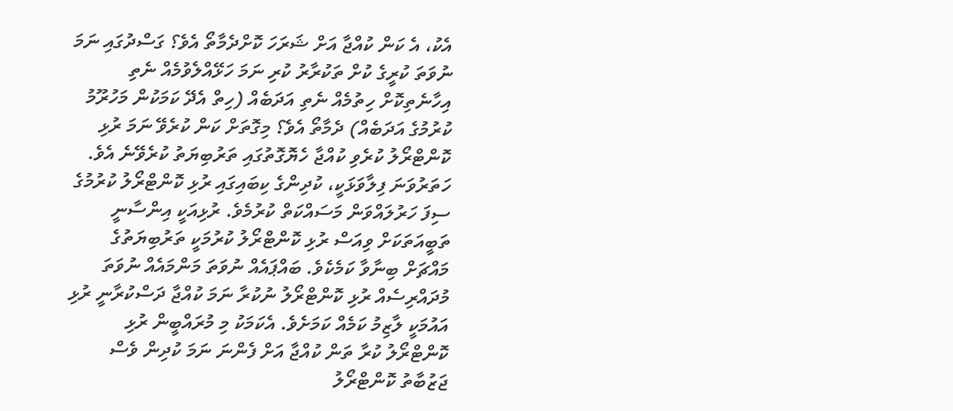އެކު، އެ ކަން ކުއްޖާ އަށް ޝަރަހަ ކޮށްދެމާތޯ އެވެ؟ ގަސްދުގައި ނަމަ ނުވަތަ ކުރީގެ ކުށް ތަކުރާރު ކުރި ނަމަ ހަޅޭއްލެވުމެއް ނެތި އިހާނެތިކޮށް ހިތުމެއް ނެތި އަދަބެއް (ހިތް އެދޭ ކަމަކުން މަހުރޫމު ކުރުމުގެ އަދަބެއް) ދެމާތޯ އެވެ؟ މިގޮތަށް ކަން ކުރެވޭ ނަމަ ރުޅި ކޮންޓްރޯލު ކުރެވި ކުއްޖާ ހެޔޮގޮތުގައި ތަރުބިޔަތު ކުރެވޭނެ އެވެ.
ހަތަރުވަނަ ފިލާވަޅަކީ، ކުދިންގެ ކިބައިގައި ރުޅި ކޮންޓްރޯލު ކުރުމުގެ ސިފަ ހަރުލައްވަން މަސައްކަތް ކުރުމެވެ. ރުޅިއަކީ އިންސާނީ ތަބީއަތަކަށް ވިއަސް ރުޅި ކޮންޓްރޯލު ކުރުމަކީ ތަރުބިޔަތުގެ މައްޗަށް ބިނާވާ ކަމެކެވެ. ބައްޕައެއް ނުވަތަ މަންމައެއް ނުވަތަ މުދައްރިސެއް ރުޅި ކޮންޓްރޯލު ނުކުރާ ނަމަ ކުއްޖާ ދަސްކުރާނީ ރުޅި އައުމަކީ ލާޒިމު ކަމެއް ކަމަށެވެ. އެކަމަކު މި މުރައްބީން ރުޅި ކޮންޓްރޯލު ކުރާ ތަން ކުއްޖާ އަށް ފެންނަ ނަމަ ކުދިން ވެސް ޖަޒުބާތު ކޮންޓްރޯލު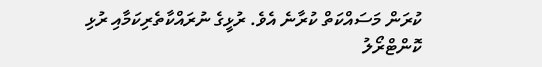ކުރަން މަސައްކަތް ކުރާނެ އެވެ. ރުޅީގެ ނުރައްކާތެރިކަމާއި ރުޅި ކޮންޓްރޯލު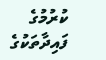ކުރުމުގެ ފައިދާތަކުގެ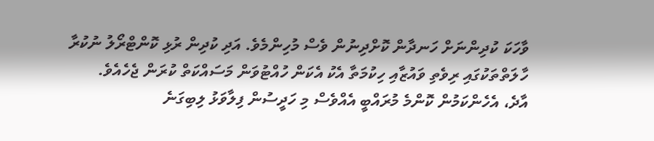ވާހަކަ ކުދިންނަށް ހަނދާން ކޮށްދިނުން ވެސް މުހިންމެވެ. އަދި ކުދިން ރުޅި ކޮންޓްރޯލު ނުކުރާ ހާލަތްތަކުގައި ރިވެތި ވައުޒާއި ހިކުމަތާ އެކު އެކަން ހުއްޓުވަން މަސައްކަތް ކުރަން ޖެހެއެވެ.
އާދެ، އެހެންކަމުން ކޮންމެ މުރައްބީ އެއްވެސް މި ހަދީސުން ފިލާވަޅު ލިބިގަނެ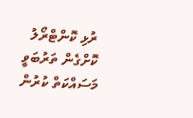ރުޅި ކޮންޓްރޯލު ކޮށްގެން ތަރުބަވީ މަސައްކަތް ކުރުން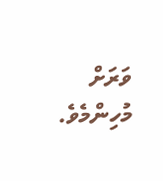ވަރަށް މުހިންމެވެ.